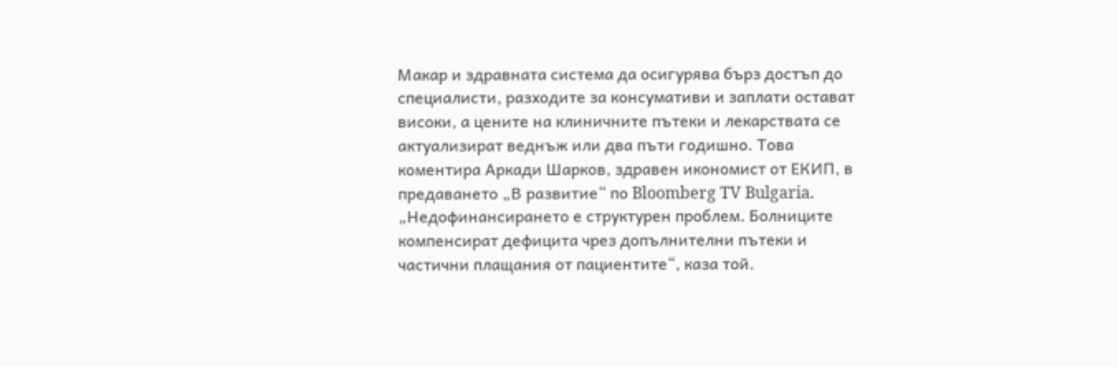Макар и здравната система да осигурява бърз достъп до специалисти, разходите за консумативи и заплати остават високи, а цените на клиничните пътеки и лекарствата се актуализират веднъж или два пъти годишно. Това коментира Аркади Шарков, здравен икономист от ЕКИП, в предаването „В развитие“ по Bloomberg TV Bulgaria.
„Недофинансирането е структурен проблем. Болниците компенсират дефицита чрез допълнителни пътеки и частични плащания от пациентите“, каза той.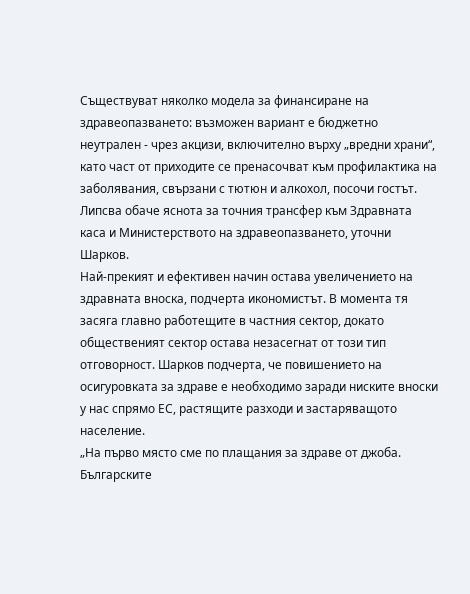Съществуват няколко модела за финансиране на здравеопазването: възможен вариант е бюджетно неутрален - чрез акцизи, включително върху „вредни храни“, като част от приходите се пренасочват към профилактика на заболявания, свързани с тютюн и алкохол, посочи гостът. Липсва обаче яснота за точния трансфер към Здравната каса и Министерството на здравеопазването, уточни Шарков.
Най-прекият и ефективен начин остава увеличението на здравната вноска, подчерта икономистът. В момента тя засяга главно работещите в частния сектор, докато общественият сектор остава незасегнат от този тип отговорност. Шарков подчерта, че повишението на осигуровката за здраве е необходимо заради ниските вноски у нас спрямо ЕС, растящите разходи и застаряващото население.
„На първо място сме по плащания за здраве от джоба. Българските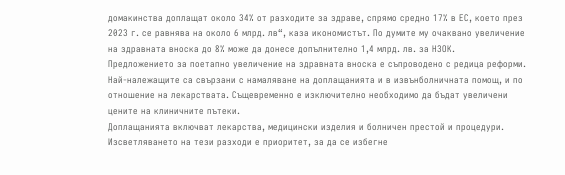домакинства доплащат около 34% от разходите за здраве, спрямо средно 17% в ЕС, което през 2023 г. се равнява на около 6 млрд. лв“, каза икономистът. По думите му очаквано увеличение на здравната вноска до 8% може да донесе допълнително 1,4 млрд. лв. за НЗОК.
Предложението за поетапно увеличение на здравната вноска е съпроводено с редица реформи. Най-належащите са свързани с намаляване на доплащанията и в извънболничната помощ, и по отношение на лекарствата. Същевременно е изключително необходимо да бъдат увеличени цените на клиничните пътеки.
Доплащанията включват лекарства, медицински изделия и болничен престой и процедури. Изсветляването на тези разходи е приоритет, за да се избегне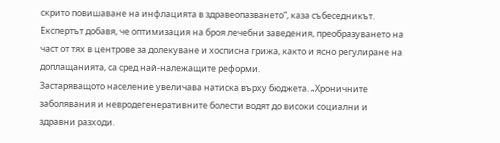скрито повишаване на инфлацията в здравеопазването“, каза събеседникът.
Експертът добавя, че оптимизация на броя лечебни заведения, преобразуването на част от тях в центрове за долекуване и хосписна грижа, както и ясно регулиране на доплащанията, са сред най-належащите реформи.
Застаряващото население увеличава натиска върху бюджета. „Хроничните заболявания и невродегенеративните болести водят до високи социални и здравни разходи.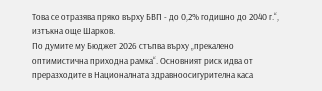Това се отразява пряко върху БВП - до 0,2% годишно до 2040 г.“, изтъкна още Шарков.
По думите му Бюджет 2026 стъпва върху „прекалено оптимистична приходна рамка“. Основният риск идва от преразходите в Националната здравноосигурителна каса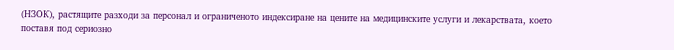(НЗОК), растящите разходи за персонал и ограниченото индексиране на цените на медицинските услуги и лекарствата, което поставя под сериозно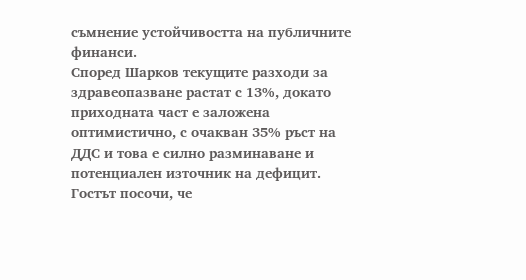съмнение устойчивостта на публичните финанси.
Според Шарков текущите разходи за здравеопазване растат с 13%, докато приходната част е заложена оптимистично, с очакван 35% ръст на ДДС и това е силно разминаване и потенциален източник на дефицит. Гостът посочи, че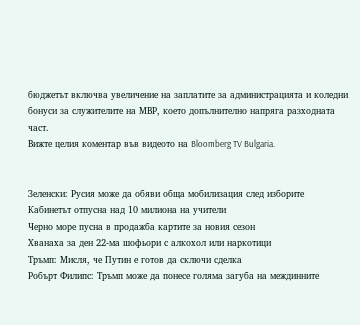бюджетът включва увеличение на заплатите за администрацията и коледни бонуси за служителите на МВР, което допълнително напряга разходната част.
Вижте целия коментар във видеото на Bloomberg TV Bulgaria.


Зеленски: Русия може да обяви обща мобилизация след изборите
Кабинетът отпусна над 10 милиона на учители
Черно море пусна в продажба картите за новия сезон
Хванаха за ден 22-ма шофьори с алкохол или наркотици
Тръмп: Мисля, че Путин е готов да сключи сделка
Робърт Филипс: Тръмп може да понесе голяма загуба на междинните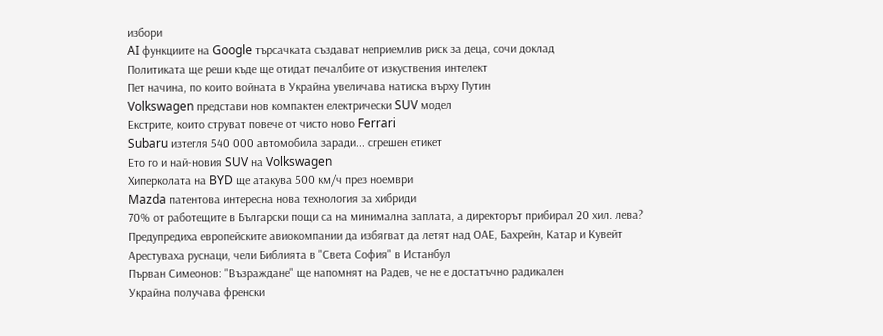избори
AI функциите на Google търсачката създават неприемлив риск за деца, сочи доклад
Политиката ще реши къде ще отидат печалбите от изкуствения интелект
Пет начина, по които войната в Украйна увеличава натиска върху Путин
Volkswagen представи нов компактен електрически SUV модел
Екстрите, които струват повече от чисто ново Ferrari
Subaru изтегля 540 000 автомобила заради... сгрешен етикет
Ето го и най-новия SUV на Volkswagen
Хиперколата на BYD ще атакува 500 км/ч през ноември
Mazda патентова интересна нова технология за хибриди
70% от работещите в Български пощи са на минимална заплата, а директорът прибирал 20 хил. лева?
Предупредиха европейските авиокомпании да избягват да летят над ОАЕ, Бахрейн, Катар и Кувейт
Арестуваха руснаци, чели Библията в "Света София" в Истанбул
Първан Симеонов: "Възраждане" ще напомнят на Радев, че не е достатъчно радикален
Украйна получава френски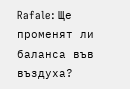Rafale: Ще променят ли баланса във въздуха?